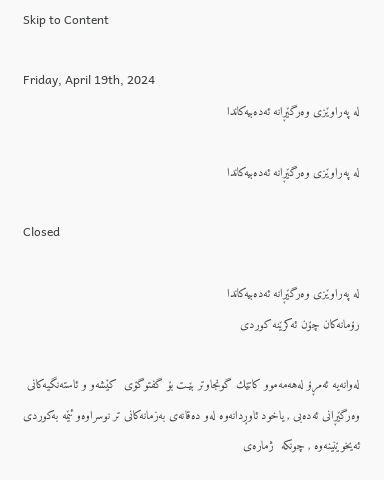Skip to Content

Friday, April 19th, 2024
له‌ په‌راوێزی وه‌رگێڕانه‌ ئه‌ده‌بیه‌كاندا

له‌ په‌راوێزی وه‌رگێڕانه‌ ئه‌ده‌بیه‌كاندا

Closed

له‌ په‌راوێزی وه‌رگێڕانه‌ ئه‌ده‌بیه‌كاندا
رۆمانه‌كان چۆن ئه‌كرێنه‌ كوردی

له‌وانه‌یه‌ ئه‌مڕۆ له‌هه‌مه‌موو كاتێك گونجاوتر بێـت بۆ گفتوگۆی  كێشه‌و و ئاسته‌نگیه‌كانی وه‌رگێڕانی ئه‌ده‌بی , یاخود ئاوڕدانه‌وه‌ له‌و ده‌قانه‌ی به‌زمانه‌كانی تر نوسراوه‌و ئێمه‌ به‌كوردی ئه‌یخوێنینه‌وه‌ , چونكه‌  ژماره‌ی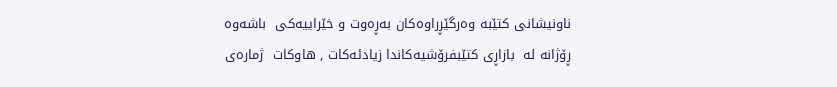ناونیشانی كتێبه‌ وه‌رگێڕراوه‌كان به‌ڕه‌وت و خێراییه‌كی  باشه‌وه‌ ڕۆژانه‌ له‌  بازاڕی كتێبفرۆشیه‌كاندا زیادئه‌كات , هاوكات  ژماره‌ی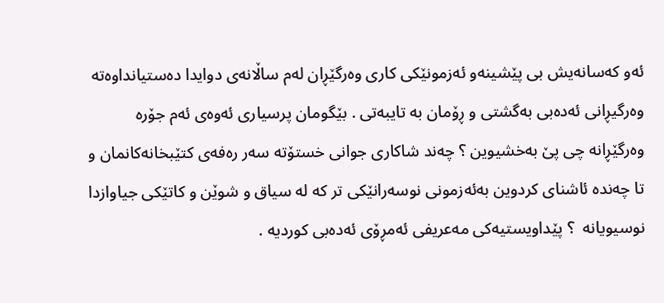ئه‌و كه‌سانه‌یش بی پێشینه‌و ئه‌زمونێكی كاری وه‌رگێڕان له‌م ساڵانه‌ی دوایدا ده‌ستیانداوه‌ته‌ وه‌رگیڕانی ئه‌ده‌بی به‌گشتی و ڕۆمان به‌ تایبه‌تی . بێگومان پرسیاری ئه‌وه‌ی ئه‌م جۆره‌ وه‌رگێڕانه‌ چی پێ به‌خشیوین ؟ چه‌ند شاكاری جوانی خستۆته‌ سه‌ر ره‌فه‌ی كتێبخانه‌كانمان و تا چه‌نده‌ ئاشنای كردوین به‌ئه‌زمونی نوسه‌رانێكی تر كه‌ له‌ سیاق و شوێن و كاتێكی جیاوازدا نوسیویانه‌  ؟ پێداویستیه‌كی مه‌عریفی ئه‌مڕۆی ئه‌ده‌بی كوردیه‌ .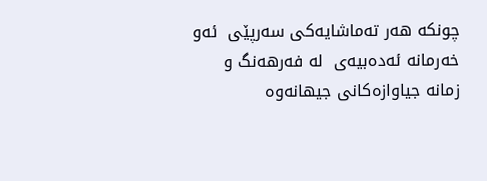چونكه‌ هه‌ر ته‌ماشایه‌كی سه‌رپێی  ئه‌و خه‌رمانه‌ ئه‌ده‌بیه‌ی  له‌ فه‌رهه‌نگ و زمانه‌ جیاوازه‌كانی جیهانه‌وه‌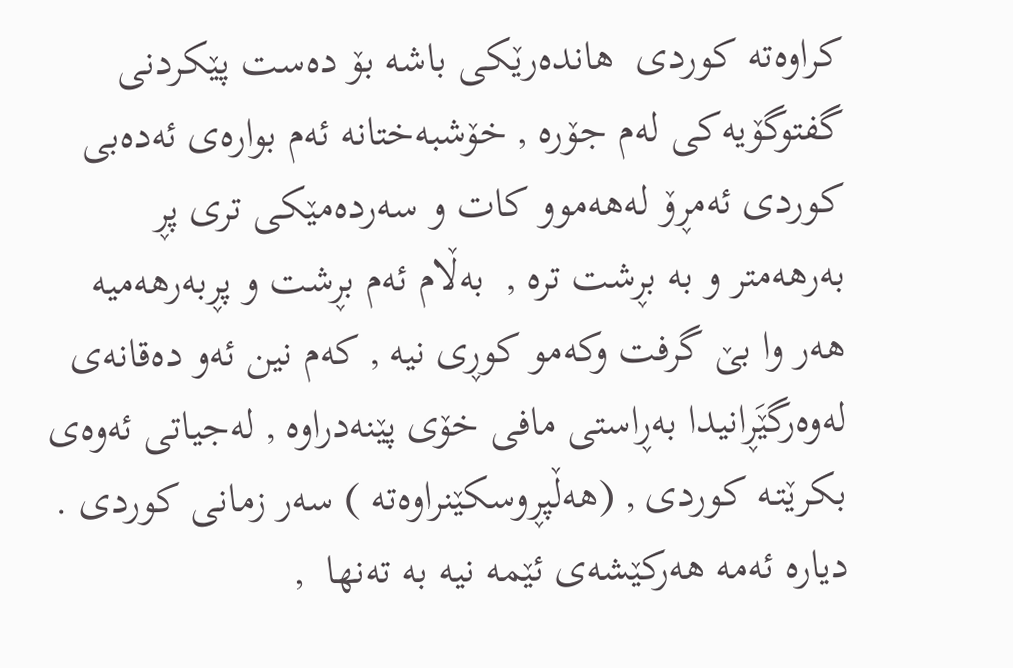كراوه‌ته‌ كوردی  هانده‌رێكی باشه‌ بۆ ده‌ست پێكردنی گفتوگۆیه‌كی له‌م جۆره‌ , خۆشبه‌ختانه‌ ئه‌م بواره‌ی ئه‌ده‌بی كوردی ئه‌مڕۆ له‌هه‌موو كات و سه‌رده‌مێكی تری پڕ به‌رهه‌متر و به‌ بڕشت تره‌ ,  به‌ڵام ئه‌م بڕشت و پڕبه‌رهه‌میه‌ هه‌ر وا بێ گرفت وكه‌مو كوڕی نیه‌ , كه‌م نین ئه‌و ده‌قانه‌ی له‌وه‌رگێَڕانیدا به‌ڕاستی مافی خۆی پێنه‌دراوه‌ , له‌جیاتی ئه‌وه‌ی بكرێتـه‌ كوردی , (هه‌ڵپڕوسكێنراوه‌ته‌ ) سه‌ر زمانی كوردی . دیاره‌ ئه‌مه‌ هه‌ركێشه‌ی ئێمه‌ نیه‌ به‌ ته‌نها  ,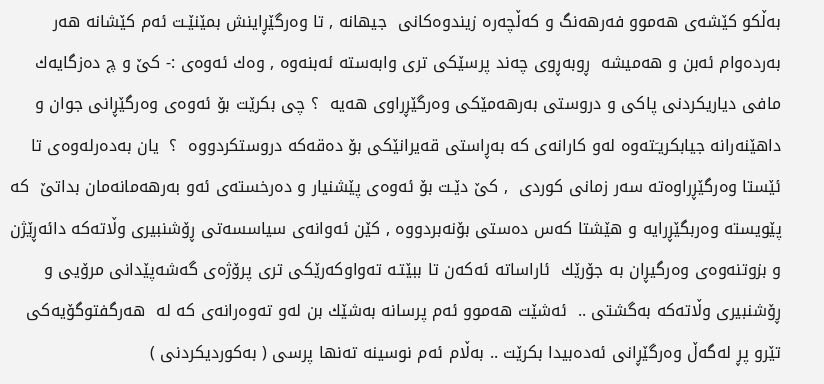به‌ڵكو كێشه‌ی هه‌موو فه‌رهه‌نگ و كه‌ڵچه‌ره‌ زیندوه‌كانی  جیهانه‌ , تا وه‌رگێڕاینش بمێنێـت ئه‌م كێشانه‌ هه‌ر به‌رده‌وام ئه‌بن و هه‌میشه‌  ڕوبه‌ڕوی چه‌ند پرسێكی تری وابه‌سته‌ ئه‌بنه‌وه‌ , وه‌ك ئه‌وه‌ی :- كێ و چ ده‌زگایه‌ك مافی دیاریكردنی پاكی و دروستی به‌رهه‌مێكی وه‌رگێڕراوی هه‌یه‌  ؟ چی بكرێت بۆ ئه‌وه‌ی وه‌رگێڕانی جوان و داهێنه‌رانه‌ جیابكریـَته‌وه‌ له‌و كارانه‌ی كه‌ به‌ڕاستی قه‌یرانێكی بۆ ده‌قه‌كه‌ دروستكردووه‌  ؟  یان به‌ده‌رله‌وه‌ی تا ئێستا وه‌رگێڕراوه‌ته‌ سه‌ر زمانی كوردی  , كێ دێـت بۆ ئه‌وه‌ی پێشنیار و ده‌رخسته‌ی ئه‌و به‌رهه‌مانه‌مان بداتێ  كه‌  پێویسته‌ وه‌ربگێڕرایه‌ و هێشتا كه‌س ده‌ستی بۆنه‌بردووه‌ , كێن ئه‌وانه‌ی سیاسسه‌تی ڕۆشنبیری وڵاته‌كه‌ دائه‌ڕێژن و بزوتنه‌وه‌ی وه‌رگیڕان به‌ جۆرێك  ئاراساته‌ ئه‌كه‌ن تا ببێتـه‌ ته‌واوكه‌رێكی تری پرۆژه‌ی گه‌شه‌پێدانی مرۆیی و ڕۆشنبیری وڵاته‌كه‌ به‌گشتی ..  ئه‌شێت هه‌موو ئه‌م پرسانه‌ به‌شێك بن له‌و ته‌وه‌رانه‌ی كه‌ له‌  هه‌رگفتوگۆیه‌كی تێرو پڕ له‌گه‌ڵ وه‌رگێڕانی ئه‌ده‌بیدا بكرێت .. به‌ڵام ئه‌م نوسینه‌ ته‌نها پرسی ( به‌كوردیكردنی )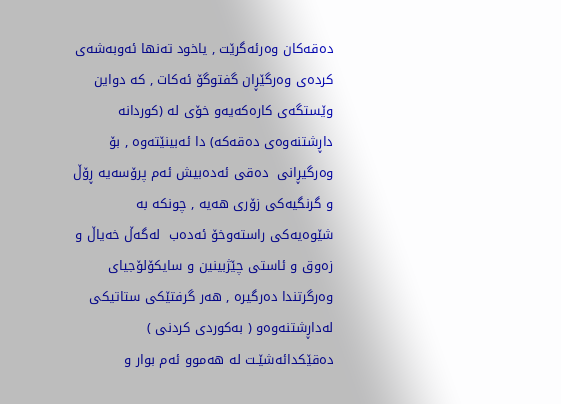ده‌قه‌كان وه‌رئه‌گرێت , یاخود ته‌نها ئه‌وبه‌شه‌ی كرده‌ی وه‌رگێڕان گفتوگۆ ئه‌كات , كه‌ دواین وێستگه‌ی كاره‌كه‌یه‌و خۆی له‌ (كوردانه‌ داڕشتنه‌وه‌ی ده‌قه‌كه‌) دا ئه‌بینێته‌وه‌ , بۆ وه‌رگیڕانی  ده‌قی ئه‌ده‌بیش ئه‌م پرۆسه‌یه‌ ڕۆڵ و گرنگیه‌كی زۆری هه‌یه‌ , چونكه‌ به‌ شێوه‌یه‌كی راسته‌وخۆ ئه‌ده‌ب  له‌گه‌ڵ خه‌یاڵ و زه‌وق و ئاستی چێژبینین و سایكۆلۆجیای وه‌رگرتندا ده‌رگیره‌ , هه‌ر گرفتێكی ستاتیكی له‌داڕشتنه‌وه‌و ( به‌كوردی كردنی ) ده‌قێكدائه‌شێـت له‌ هه‌موو ئه‌م بوار و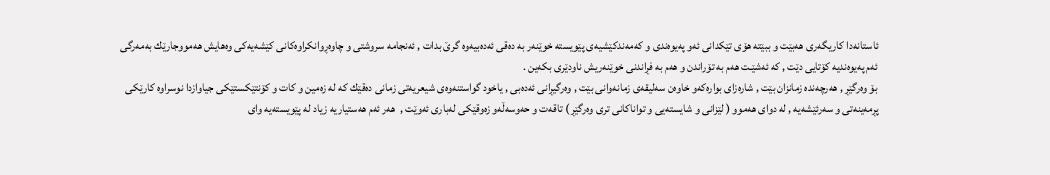ئاستانه‌دا كاریگه‌ری هه‌بێت و ببێته‌ هۆی تێكدانی ئه‌و په‌یوه‌ندی و كه‌مه‌ندكێشیه‌ی پێویسته‌ خوێنه‌ر به‌ ده‌قی ئه‌ده‌بیه‌وه‌ گرێ بدات , ئه‌نجامه‌ سروشتی و چاوه‌ڕوانكراوه‌كانی كێشه‌یه‌كی وه‌هایش هه‌مووجارێك به‌مه‌رگی ئه‌م په‌یوه‌ندیه‌ كۆتایی دێت , كه‌ ئه‌شێـت هه‌م به‌ تۆراندن و هه‌م به‌ فڕاندنی خوێنه‌ریش ناودێری بكه‌ین .
بۆ وه‌رگێڕ , هه‌رچه‌نده‌ زمانزان بێت , شاره‌زای بواره‌كه‌و خاوه‌ن سه‌لیقه‌ی زمانه‌وانی بێت , وه‌رگیڕانی ئه‌ده‌بی , یاخود گواستنه‌وه‌ی شیعریه‌تی زمانی ده‌قێك كه‌ له‌ زه‌مین و كات و كۆنتێكستێكی جیاوازدا نوسراوه‌ كارێكی پڕمه‌ینه‌تی و سه‌رئێشه‌یه‌ , له‌ دوای هه‌موو ( لێزانی و شایسته‌یی و تواناكانی تری وه‌رگێڕ ) تاقه‌ت و حه‌وسه‌ڵه‌و زه‌وقێكی له‌باری ئه‌وێت ,  هه‌ر ئه‌م هه‌ستیاریه‌ زیاد له‌ پێویسته‌یه‌ وای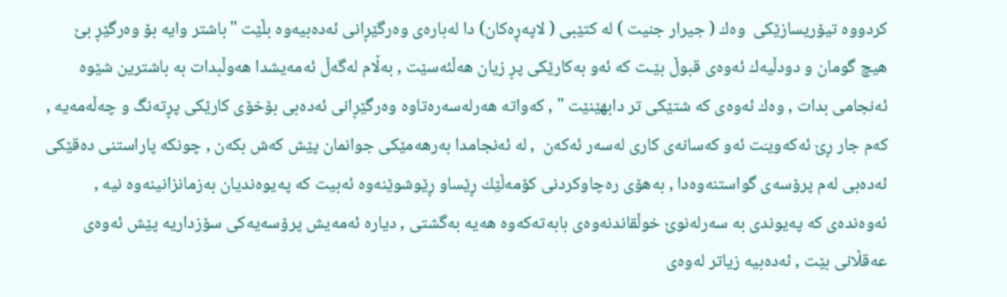كردووه‌ تیۆریسازێكی  وه‌ك ( جیرار جنیت ) له‌ كتێبی ( لاپه‌ڕه‌كان) دا له‌باره‌ی وه‌رگێڕانی ئه‌ده‌بیه‌وه‌ بڵێت "باشتر وایه‌ بۆ وه‌رگێڕ بێ هیچ گومان و دودڵیه‌ك ئه‌وه‌ی قبوڵ بێـت كه‌ ئه‌و به‌كارێكی پڕ زیان هه‌ڵئه‌سێت , به‌ڵام له‌گه‌ڵ ئه‌مه‌یشدا هه‌وڵبدات به‌ باشترین شێوه‌ ئه‌نجامی بدات , وه‌ك ئه‌وه‌ی كه‌ شتێكی تر دابهێنێت " , كه‌واته‌ هه‌رله‌سه‌ره‌تاوه‌ وه‌رگێڕانی ئه‌ده‌بی بۆخۆی كارێكی پڕته‌نگ و چه‌ڵه‌مه‌یه‌ , كه‌م جار ڕێ ئه‌كه‌ویـَت ئه‌و كه‌سانه‌ی كاری له‌سه‌ر ئه‌كه‌ن  , له‌ ئه‌نجامدا به‌رهه‌مێكی جوانمان پێش كه‌ش بكه‌ن , چونكه‌ پاراستنی ده‌قێكی ئه‌ده‌بی له‌م پرۆسه‌ی گواستنه‌وه‌دا , به‌هۆی ره‌چاوكردنی كۆمه‌ڵێك ڕێساو ڕێوشوێنه‌وه‌ ئه‌بیت كه‌ په‌یوه‌ندیان به‌زمانزانینه‌وه‌ نیه‌ , ئه‌وه‌نده‌ی كه‌ په‌یوندی به‌ سه‌رله‌نوێ خوڵقاندنه‌وه‌ی بابه‌ته‌كه‌وه‌ هه‌یه‌ به‌گشتی , دیاره‌ ئه‌مه‌یش پرۆسه‌یه‌كی سۆزداریه‌ پێش ئه‌وه‌ی عه‌قڵانی بێت , ئه‌ده‌بیه‌ زیاتر له‌وه‌ی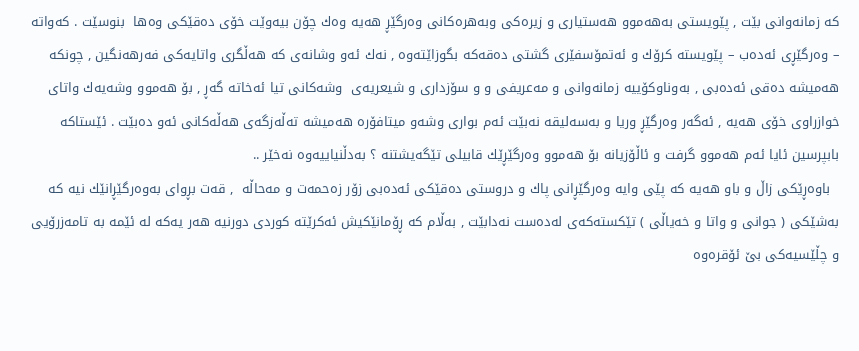كه‌ زمانه‌وانی بێت , پێویستی به‌هه‌موو هه‌ستیاری و زیره‌كی وبه‌هره‌كانی وه‌رگێڕ هه‌یه‌ وه‌ك چۆن بیه‌وێت خۆی ده‌قێكی وه‌ها  بنوسێت . كه‌واته‌ – وه‌رگێڕی ئه‌ده‌ب – پێویسته‌ كرۆك و ئه‌تمۆسفێری گشتی ده‌قه‌كه‌ بگوزاێته‌وه‌ , نه‌ك ئه‌و وشانه‌ی كه‌ هه‌ڵگری واتایه‌كی فه‌رهه‌نگین , چونكه‌ هه‌میشه‌ ده‌قی ئه‌ده‌بی , به‌وناوكۆییه‌ زمانه‌وانی و مه‌عریفی و و سۆزداری و شیعریه‌ی  وشه‌كانی تیا ئه‌خاته‌ گه‌ڕ , بۆ هه‌موو وشه‌یه‌ك واتای خوازراوی خۆی هه‌یه‌ , ئه‌گه‌ر وه‌رگێڕ وریا و به‌سه‌لیقه‌ نه‌بێت ئه‌م بواری وشه‌و میتافۆره‌ هه‌میشه‌ ته‌ڵه‌زگه‌ی هه‌ڵه‌كانی ئه‌و ده‌بێت . ئێستاكه‌ بابپرسین ئایا ئه‌م هه‌موو گرفت و ئاڵۆزیانه‌ بۆ هه‌موو وه‌رگێڕێك قابیلی تێگه‌یشتنه‌ ؟ به‌دڵنیاییه‌وه‌ نه‌خێر ..
  باوه‌ڕێكی زاڵ و باو هه‌یه‌ كه‌ پێی وایه‌ وه‌رگێڕانی پاك و دروستی ده‌قێكی ئه‌ده‌بی زۆر زه‌حمه‌ت و مه‌حاڵه‌  , قه‌ت بڕوای به‌وه‌رگێڕانێك نیه‌ كه‌ به‌شێكی ( جوانی و واتا و خه‌یاڵی ) تێكسته‌كه‌ی له‌ده‌ست نه‌دابێت , به‌ڵام كه‌ ڕۆمانێكیش ئه‌كرێته‌ كوردی دورنیه‌ هه‌ر یه‌كه‌ له‌ ئێمه‌ به‌ تامه‌زرۆیی و چڵێسیه‌كی بێ ئۆقره‌وه‌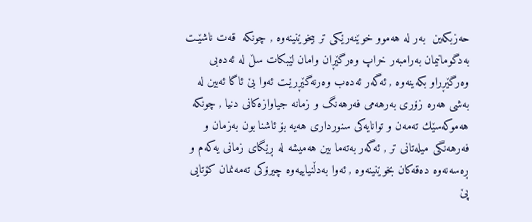حه‌زبكه‌ین  به‌ر له‌ هه‌موو خوێنه‌رێكی تر بیخوێنینه‌وه‌ , چونكه‌  قه‌ت ناشێـت به‌دگومانیمان به‌رامبه‌ر خراپ وه‌رگێڕان وامان لێبكات سڵ له‌ ئه‌ده‌بی وه‌رگێڕراو بكه‌ینه‌وه‌ , ئه‌گه‌ر ئه‌ده‌ب وه‌رنه‌گێڕرێـت ئه‌وا بێ ئاگا ئه‌بین له‌ به‌شی هه‌ره‌ زۆری به‌رهه‌می فه‌رهه‌نگ و زمانه‌ جیاوازه‌كانی دنیا , چونكه‌ هه‌موكه‌سێك ته‌مه‌ن و توانایه‌كی سنورداری هه‌یه‌ بۆ ئاشنا بون به‌زمان و فه‌رهه‌نگی میله‌تانی تر , ئه‌گه‌ر به‌ته‌ما بین هه‌میشه‌ له‌ ڕێگای زمانی یه‌كه‌م و ڕه‌سه‌نه‌وه‌ ده‌قه‌كان بخوێنینه‌وه‌ , ئه‌وا به‌دڵنیاییه‌وه‌ چیرۆكی ته‌مه‌نمان كۆتایی پێ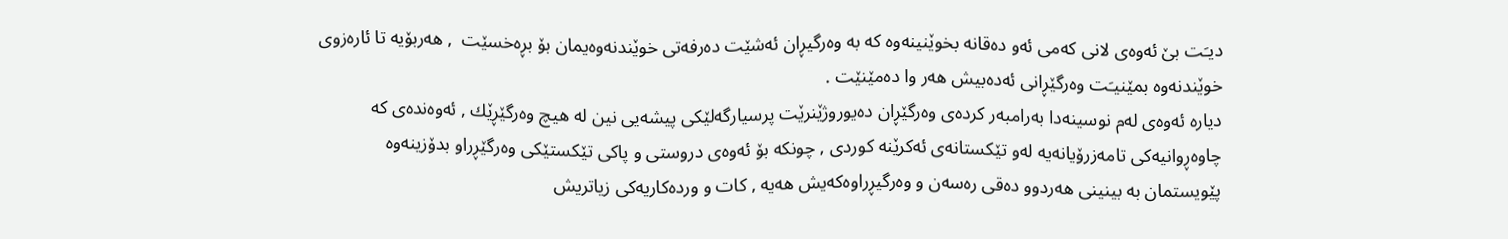دیـَت بێ ئه‌وه‌ی لانی كه‌می ئه‌و ده‌قانه‌ بخوێنینه‌وه‌ كه‌ به‌ وه‌رگیڕان ئه‌شێت ده‌رفه‌تی خوێندنه‌وه‌یمان بۆ بڕه‌خسێت  , هه‌ربۆیه‌ تا ئاره‌زوی خوێندنه‌وه‌ بمێنیـَت وه‌رگێڕانی ئه‌ده‌بیش هه‌ر وا ده‌مێنێت .
دیاره‌ ئه‌وه‌ی له‌م نوسینه‌دا به‌رامبه‌ر كرده‌ی وه‌رگێڕان ده‌یوروژێنرێت پرسیارگه‌لێكی پیشه‌یی نین له‌ هیچ وه‌رگێڕێك , ئه‌وه‌نده‌ی كه‌ چاوه‌ڕوانیه‌كی تامه‌زرۆیانه‌یه‌ له‌و تێكستانه‌ی ئه‌كرێنه‌ كوردی , چونكه‌ بۆ ئه‌وه‌ی دروستی و پاكی تێكستێكی وه‌رگێڕراو بدۆزینه‌وه‌ پێویستمان به‌ بینینی هه‌ردوو ده‌قی ره‌سه‌ن و وه‌رگیڕراوه‌كه‌یش هه‌یه‌ , كات و ورده‌كاریه‌كی زیاتریش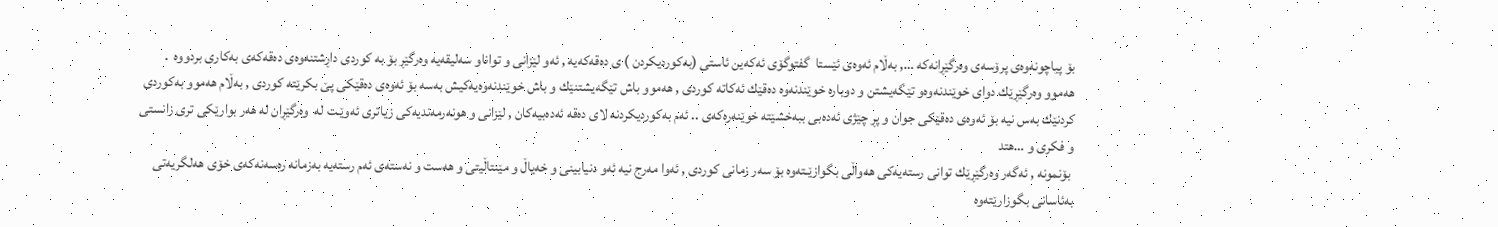بۆ پیاچونه‌وه‌ی پرۆسه‌ی وه‌رگێڕانه‌كه‌ …, به‌ڵام ئه‌وه‌ی ئێستا  گفتوگۆی ئه‌كه‌ین ئاستی (به‌كوردیكردن ) ی ده‌قه‌كه‌یه‌ , ئه‌و لێزانی و تواناو سه‌لیقه‌یه‌ وه‌رگێڕ بۆ به‌ كوردی داڕشتنه‌وه‌ی ده‌قه‌كه‌ی به‌كاری بردووه‌  . هه‌موو وه‌رگێڕێك دوای خوێندنه‌وه‌و تێگه‌یشتن و دوباره‌ خوێندنه‌وه‌ ده‌قێك ئه‌كاته‌ كوردی , هه‌موو باش تێگه‌یشتنێك و باش خوێندنه‌وه‌یه‌كیش به‌سه‌ بۆ ئه‌وه‌ی ده‌قێكی پێ بكرێته‌ كوردی , به‌ڵام هه‌موو به‌كوردی كردنێك به‌س نیه‌ بۆ ئه‌وه‌ی ده‌قێكی جوان و پڕ چێژی ئه‌ده‌بی ببه‌خشێته‌ خوێنه‌ره‌كه‌ی .. ئه‌م به‌كوردیكردنه‌ لای ده‌قه‌ ئه‌ده‌بیه‌كان , لێزانی و هونه‌رمه‌ندیه‌كی زیاتری ئه‌وێـت له‌  وه‌رگێڕان له‌ هه‌ر بوارێكی تری زانستی و فكری و …هتد
 بۆنمونه‌ , ئه‌گه‌ر وه‌رگێڕێك توانی رسته‌یه‌كی هه‌واڵی بگوازێـته‌وه‌ بۆ سه‌ر زمانی كوردی , ئه‌وا مه‌رج نیه‌ ئه‌و دنیابینی و خه‌یاڵ و مێنتاڵیتی و هه‌ست و نه‌سته‌ی ئه‌م رسته‌یه‌ به‌زمانه‌ ره‌سه‌نه‌كه‌ی خۆی هه‌لگریه‌تی به‌ئاسانی بگوزارێته‌وه‌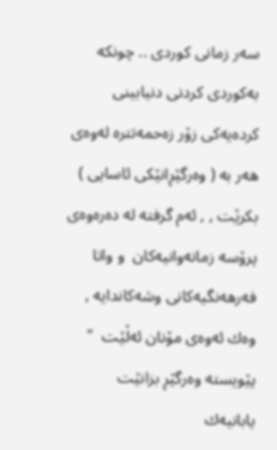سه‌ر زمانی كوردی .. چونكه‌ به‌كوردی كردنی دنیابینی كرده‌یه‌كی زۆر زه‌حمه‌تتره‌ له‌وه‌ی هه‌ر به‌ ( وه‌رگێڕانێكی ئاسایی ) بكرێت , , ئه‌م گرفته‌ له‌ ده‌ره‌وه‌ی پرۆسه‌ زمانه‌وانیه‌كان  و واتا فه‌رهه‌نگیه‌كانی وشه‌كاندایه‌ ,  وه‌ك ئه‌وه‌ی مۆنان ئه‌ڵێت  " پێویسته‌ وه‌رگێڕ بزانێت یابانیه‌ك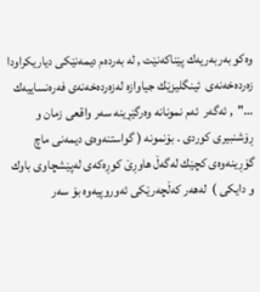وه‌كو به‌ربه‌ریه‌ك پێناكه‌نێت , له‌ به‌رده‌م دیمه‌نێكی دیاریكراودا زه‌رده‌خه‌نه‌ی  ئینگلیزێك جیاوازه‌ له‌زه‌رده‌خه‌نه‌ی فه‌ره‌نساییه‌ك  …"  , ئه‌گه‌ر  ئه‌م نمونانه‌ وه‌رگێڕینه‌ سه‌ر واقعی زمان و ڕۆشنبیری كوردی . بۆنمونه‌ ( گواستنه‌وه‌ی دیمه‌نی ماچ گۆڕینه‌وه‌ی كچێك له‌گه‌ڵ هاوڕێ كوڕه‌كه‌ی له‌پێشچاوی باوك و دایكی )  له‌هه‌ر كه‌ڵچه‌رێكی ئه‌وروپیه‌وه‌ بۆ سه‌ر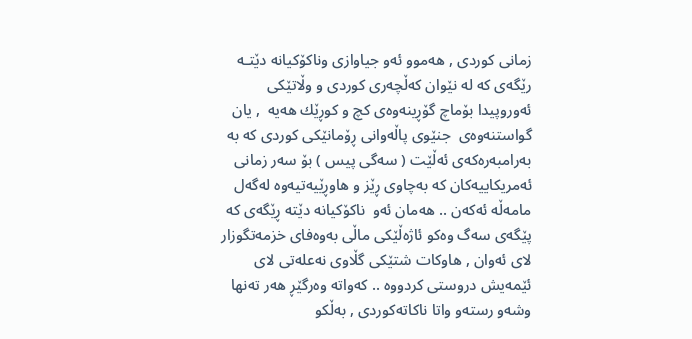زمانی كوردی , هه‌موو ئه‌و جیاوازی وناكۆكیانه‌ دێتـه‌ رێگه‌ی كه‌ له‌ نێوان كه‌ڵچه‌ری كوردی و وڵاتێكی ئه‌وروپیدا بۆماچ گۆڕینه‌وه‌ی كچ و كوڕێك هه‌یه‌  , یان گواستنه‌وه‌ی  جنێوی پاڵه‌وانی ڕۆمانێكی كوردی كه‌ به‌ به‌رامبه‌ره‌كه‌ی ئه‌ڵێت ( سه‌گی پیس ) بۆ سه‌ر زمانی ئه‌مریكاییه‌كان كه‌ به‌چاوی ڕێز و هاوڕێیه‌تیه‌وه‌ له‌گه‌ل مامه‌ڵه‌ ئه‌كه‌ن .. هه‌مان ئه‌و  ناكۆكیانه‌ دێته‌ ڕێگه‌ی كه‌ پێگه‌ی سه‌گ وه‌كو ئاژه‌ڵێكی ماڵی به‌وه‌فای خزمه‌تگوزار لای ئه‌وان , هاوكات شتێكی گڵاوی نه‌عله‌تی لای ئێمه‌یش دروستی كردووه‌ .. كه‌واته‌ وه‌رگێڕ هه‌ر ته‌نها وشه‌و رسته‌و واتا ناكاته‌كوردی , به‌ڵكو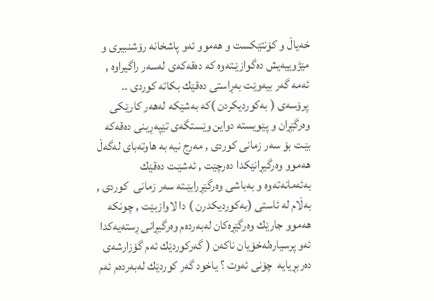خه‌یاڵ و كۆنتێكست و هه‌موو ئه‌و پاشخانه‌ رۆشنبیری و مێژوییه‌یش ده‌گوازێـته‌وه‌ كه‌ ده‌قه‌كه‌ی له‌سه‌ر راگیراوه‌ , ئه‌مه‌ گه‌ر بیه‌وێت به‌ڕاستی ده‌قێك بكاته‌ كوردی ..
 پرۆسه‌ی ( به‌كوردیكردن )كه‌ به‌شێكه‌ له‌هه‌ر كارێكی وه‌رگێڕان و پێویسته‌ دواین وێستگه‌ی تێپه‌ڕینی ده‌قه‌كه‌ بێـت بۆ سه‌ر زمانی كوردی , مه‌رج نیه‌ به‌ هاوته‌بای له‌گه‌ڵ هه‌موو وه‌رگیڕانێكدا ده‌رچێت , ئه‌شێـت ده‌قێك به‌ئه‌مانه‌ته‌وه‌ و به‌باشی وه‌رگێڕرابێـته‌ سه‌ر زمانی  كوردی , به‌ڵام له‌ ئاستی (به‌كوردیكدرن ) دا لاوازبێت , چونكه‌ هه‌موو جارێك وه‌رگێڕه‌كان له‌به‌رده‌م وه‌رگیڕانی ڕسته‌یه‌كدا ئه‌و پرسیاره‌له‌خۆیان ناكه‌ن ( گه‌ركوردێك ئه‌م گۆزارشه‌ی ده‌ربڕیایه‌  چۆنی ئه‌وت ؟ یاخود گه‌ر كوردێك له‌به‌رده‌م ئه‌م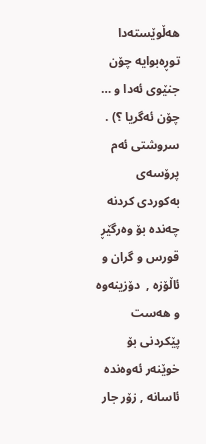هه‌ڵوێسته‌دا توڕه‌بوایه‌ چۆن جنێوی ئه‌دا و … چۆن ئه‌گریا ؟) .
سروشتی ئه‌م پرۆسه‌ی به‌كوردی كردنه‌ چه‌نده‌ بۆ وه‌رگێڕ قورس و گران و ئاڵۆزه‌ ,  دۆزینه‌وه‌ و هه‌ست پێكردنی بۆ خوێنه‌ر ئه‌وه‌نده‌ ئاسانه‌ , زۆر جار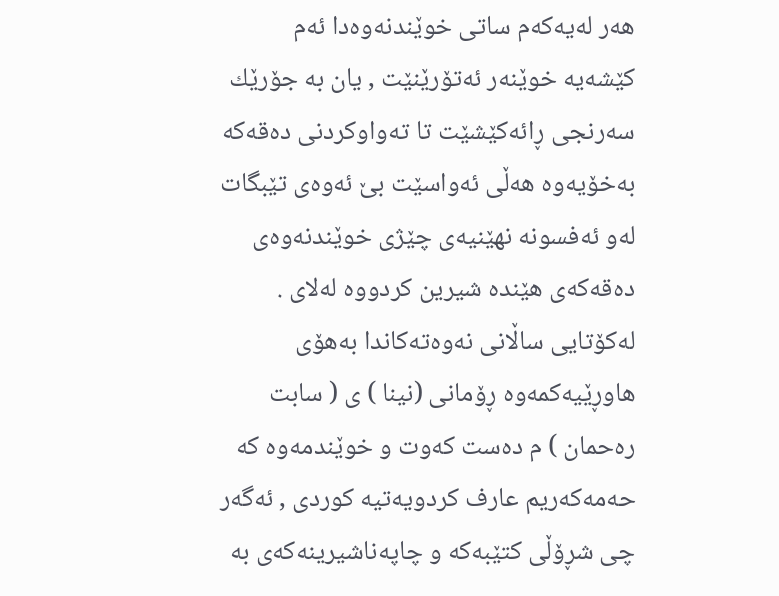هه‌ر له‌یه‌كه‌م ساتی خوێندنه‌وه‌دا ئه‌م كێشه‌یه‌ خوێنه‌ر ئه‌تۆرێنێت , یان به‌ جۆرێك سه‌رنجی ڕائه‌كێشێت تا ته‌واوكردنی ده‌قه‌كه‌ به‌خۆیه‌وه‌ هه‌ڵی ئه‌واسێت بێ ئه‌وه‌ی تێبگات له‌و ئه‌فسونه‌ نهێنیه‌ی چێژی خوێندنه‌وه‌ی ده‌قه‌كه‌ی هێنده‌ شیرین كردووه‌ له‌لای . له‌كۆتایی ساڵانی نه‌وه‌ته‌كاندا به‌هۆی هاوڕێیه‌كمه‌وه‌ ڕۆمانی (نینا ) ی ( سابت ره‌حمان ) م ده‌ست كه‌وت و خوێندمه‌وه‌ كه‌ حه‌مه‌كه‌ریم عارف كردویه‌تیه‌ كوردی , ئه‌گه‌ر چی شڕۆڵی كتێبه‌كه‌ و چاپه‌ناشیرینه‌كه‌ی به‌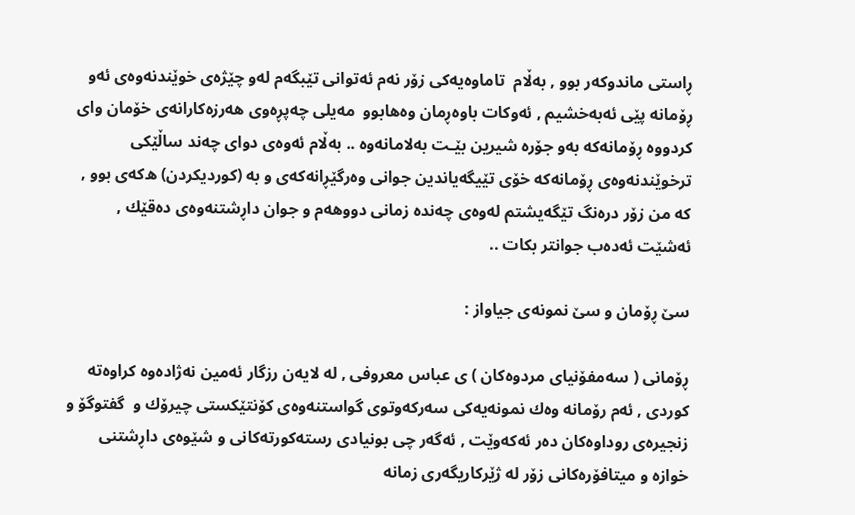ڕاستی ماندوكه‌ر بوو , به‌ڵام  تاماوه‌یه‌كی زۆر نه‌م ئه‌توانی تێبگه‌م له‌و چێژه‌ی خوێندنه‌وه‌ی ئه‌و ڕۆمانه‌ پێی ئه‌به‌خشیم , ئه‌وكات باوه‌ڕمان وه‌هابوو  مه‌یلی چه‌پڕه‌وی هه‌رزه‌كارانه‌ی خۆمان وای كردووه‌ ڕۆمانه‌كه‌ به‌و جۆره‌ شیرین بێـت به‌لامانه‌وه‌ .. به‌ڵام ئه‌وه‌ی دوای چه‌ند ساڵێكی ترخوێندنه‌وه‌ی ڕۆمانه‌كه‌ خۆی تێیگه‌یاندین جوانی وه‌رگێڕانه‌كه‌ی و به‌ (كوردیكردن) ه‌كه‌ی بوو , كه‌ من زۆر دره‌نگ تێگه‌یشتم له‌وه‌ی چه‌نده‌ زمانی دووهه‌م و جوان داڕشتنه‌وه‌ی ده‌قێك , ئه‌شێت ئه‌ده‌ب جوانتر بكات ..

سێ ڕۆمان و سێ نمونه‌ی جیاواز :

ڕۆمانی ( سه‌مفۆنیای مردوه‌كان ) ی عباس معروفی , له‌ لایه‌ن رزگار ئه‌مین نه‌ژاده‌وه‌ كراوه‌ته‌ كوردی , ئه‌م رۆمانه‌ وه‌ك نمونه‌یه‌كی سه‌ركه‌وتوی گواستنه‌وه‌ی كۆنتێكستی چیرۆك و  گفتوگۆ و زنجیره‌ی روداوه‌كان ده‌ر ئه‌كه‌وێت , ئه‌گه‌ر چی بونیادی رسته‌كورته‌كانی و شێوه‌ی داڕشتنی خوازه‌ و میتافۆره‌كانی زۆر له‌ ژێركاریگه‌ری زمانه‌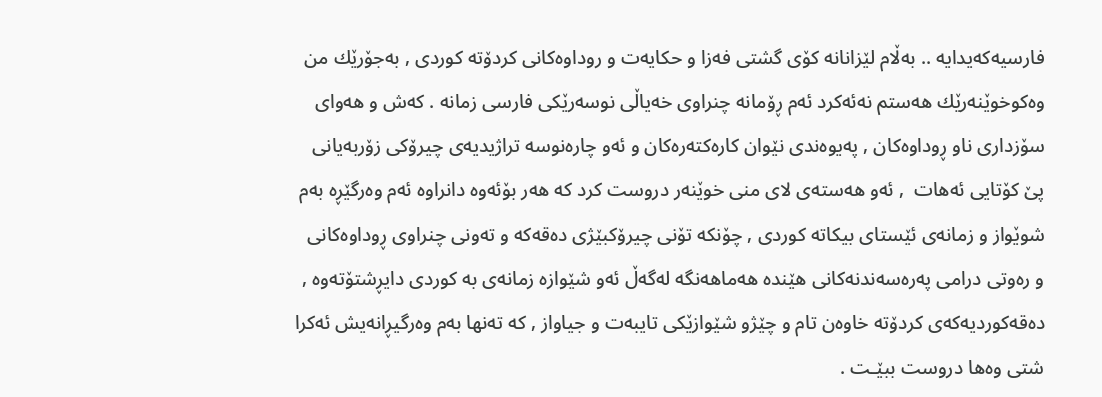فارسیه‌كه‌یدایه‌ .. به‌ڵام لێزانانه‌ كۆی گشتی فه‌زا و حكایه‌ت و روداوه‌كانی كردۆته‌ كوردی , به‌جۆرێك من وه‌كوخوێنه‌رێك هه‌ستم نه‌ئه‌كرد ئه‌م ڕۆمانه‌ چنراوی خه‌یاڵی نوسه‌رێكی فارسی زمانه‌ . كه‌ش و هه‌وای سۆزداری ناو ڕوداوه‌كان , په‌یوه‌ندی نێوان كاره‌كته‌ره‌كان و ئه‌و چاره‌نوسه‌ تراژیدیه‌ی چیرۆكی زۆربه‌یانی پێ كۆتایی ئه‌هات  , ئه‌و هه‌سته‌ی لای منی خوێنه‌ر دروست كرد كه‌ هه‌ر بۆئه‌وه‌ دانراوه‌ ئه‌م وه‌رگێڕه‌ به‌م شوێواز و زمانه‌ی ئێستای بیكاته‌ كوردی , چۆنكه‌ تۆنی چیرۆكبێژی ده‌قه‌كه‌ و ته‌ونی چنراوی ڕوداوه‌كانی و ره‌وتی درامی په‌ره‌سه‌ندنه‌كانی هێنده‌ هه‌ماهه‌نگه‌ له‌گه‌ڵ ئه‌و شێوازه‌ زمانه‌ی به‌ كوردی دایڕشتۆته‌وه‌ , ده‌قه‌كوردیه‌كه‌ی كردۆته‌ خاوه‌ن تام و چێژو شێوازێكی تایبه‌ت و جیاواز , كه‌ ته‌نها به‌م وه‌رگیڕانه‌یش ئه‌كرا شتی وه‌ها دروست ببێـت .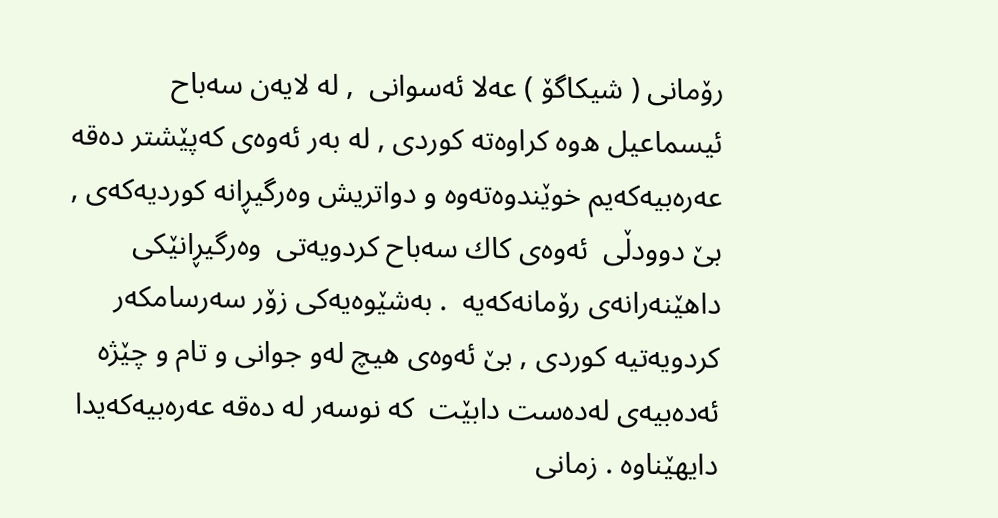رۆمانی ( شیكاگۆ ) عه‌لا ئه‌سوانی  , له‌ لایه‌ن سه‌باح ئیسماعیل ه‌وه‌ كراوه‌ته‌ كوردی , له‌ به‌ر ئه‌وه‌ی كه‌پێشتر ده‌قه‌ عه‌ره‌بیه‌كه‌یم خوێندوه‌ته‌وه‌ و دواتریش وه‌رگیڕانه‌ كوردیه‌كه‌ی , بێ دوودڵی  ئه‌وه‌ی كاك سه‌باح كردویه‌تی  وه‌رگیڕانێكی داهێنه‌رانه‌ی رۆمانه‌كه‌یه‌  . به‌شێوه‌یه‌كی زۆر سه‌رسامكه‌ر كردویه‌تیه‌ كوردی , بێ ئه‌وه‌ی هیچ له‌و جوانی و تام و چێژه‌ ئه‌ده‌بیه‌ی له‌ده‌ست دابێت  كه‌ نوسه‌ر له‌ ده‌قه‌ عه‌ره‌بیه‌كه‌یدا دایهێناوه‌ . زمانی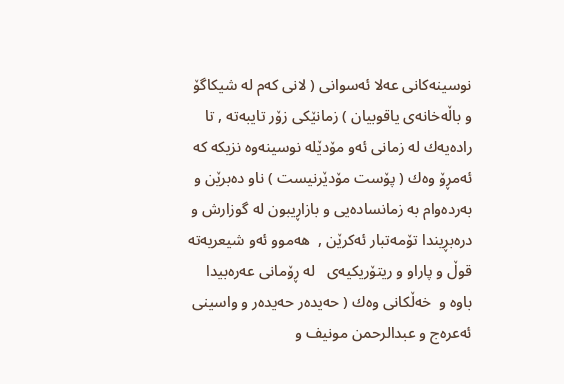نوسینه‌كانی عه‌لا ئه‌سوانی ( لانی كه‌م له‌ شیكاگۆ و باڵه‌خانه‌ی یاقوبیان ) زمانێكی زۆر تایبه‌ته‌ , تا راده‌یه‌ك له‌ زمانی ئه‌و مۆدێله‌ نوسینه‌وه‌ نزیكه‌ كه‌ ئه‌مڕۆ وه‌ك ( پۆست مۆدێرنیست ) ناو ده‌برێن و به‌رده‌وام به‌ زمانساده‌یی و بازاڕیبون له‌ گوزارش و دره‌بڕیندا تۆمه‌تبار ئه‌كرێن ,  هه‌موو ئه‌و شیعریه‌ته‌ قوڵ و پاراو و ریتۆریكیه‌ی   له‌ ڕۆمانی عه‌ره‌بیدا باوه‌ و  خه‌ڵكانی وه‌ك ( حه‌یده‌ر حه‌یده‌ر و واسینی ئه‌عره‌ج و عبدالرحمن مونیف و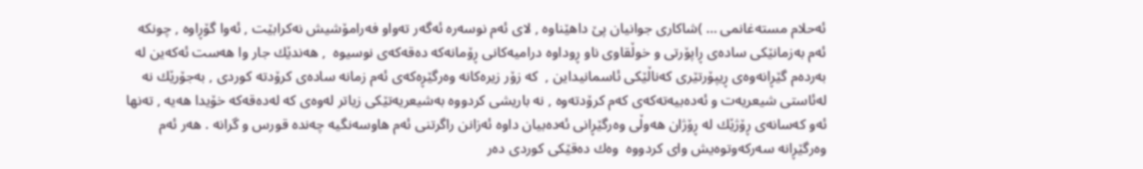ئه‌حلام مسته‌غانمی … )شاكاری جوانیان پێ داهێناوه‌ , لای ئه‌م نوسه‌ره‌ ئه‌گه‌ر ته‌واو فه‌رامۆشیش نه‌كرابێت , ئه‌وا گۆڕاوه‌ , چونكه‌ ئه‌م به‌زمانێكی ساده‌ی ڕاپۆرتی و خوڵقاوی ناو ڕوداوه‌ درامیه‌كانی ڕۆمانه‌كه‌ ده‌قه‌كه‌ی نوسیوه‌  , هه‌ندێك جار وا هه‌ست ئه‌كه‌ین له‌ به‌رده‌م گێڕانه‌وه‌ی ڕیپۆرتێری كه‌ناڵێكی ئاسمانیداین ,  كه‌ زۆر زیره‌كانه‌ وه‌رگێڕه‌كه‌ی ئه‌م زمانه‌ ساده‌ی كرۆدته‌ كوردی , به‌جۆرێك نه‌ له‌ئاستی شیعریه‌ت و ئه‌ده‌بیه‌ته‌كه‌ی كه‌م كرۆدته‌وه‌ , نه‌ باریشی كردووه‌ به‌شیعریه‌تێكی زیاتر له‌وه‌ی كه‌ له‌ده‌قه‌كه‌ خۆیدا هه‌یه‌ , ته‌نها ئه‌و كه‌سانه‌ی ڕۆژێك له‌ ڕۆژان هه‌وڵی وه‌رگێڕانی ئه‌ده‌بیان داوه‌ ئه‌زانن راگرتنی ئه‌م هاوسه‌نگیه‌ چه‌نده‌ قورس و گرانه‌ . هه‌ر ئه‌م وه‌رگێڕانه‌ سه‌ركه‌وتوه‌یش وای كردووه‌  وه‌ك ده‌قێكی كوردی ده‌ر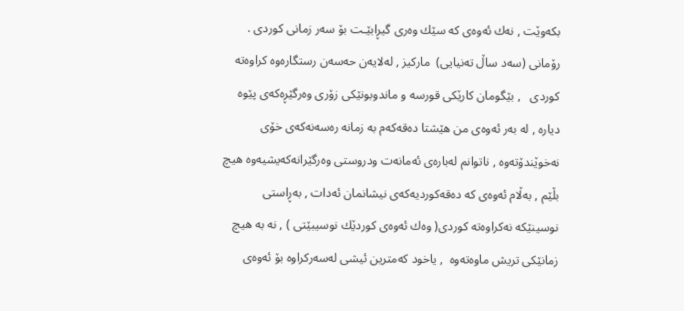بكه‌وێت , نه‌ك ئه‌وه‌ی كه‌ سێك وه‌ری گیڕابێـت بۆ سه‌ر زمانی كوردی .
رۆمانی (سه‌د ساڵ ته‌نیایی)  ماركیز , له‌لایه‌ن حه‌سه‌ن رستگاره‌وه‌ كراوه‌ته‌ كوردی   , بێگومان كارێكی قورسه‌ و ماندوبونێكی زۆری وه‌رگێڕه‌كه‌ی پێوه‌ دیاره‌ , له‌ به‌ر ئه‌وه‌ی من هێشتا ده‌قه‌كه‌م به‌ زمانه‌ ره‌سه‌نه‌كه‌ی خۆی نه‌خوێندۆته‌وه‌ , ناتوانم له‌باره‌ی ئه‌مانه‌ت ودروستی وه‌رگێرانه‌كه‌یشیه‌وه‌ هیچ بڵێم , به‌ڵام ئه‌وه‌ی كه‌ ده‌قه‌كوردیه‌كه‌ی نیشانمان ئه‌دات , به‌ڕاستی نوسینێكه‌ نه‌كراوه‌ته‌ كوردی( وه‌ك ئه‌وه‌ی كوردێك نوسیبێتی ) , نه‌ به‌ هیچ زمانێكی تریش ماوه‌ته‌وه‌  , یاخود كه‌مترین ئیشی له‌سه‌ركراوه‌ بۆ ئه‌وه‌ی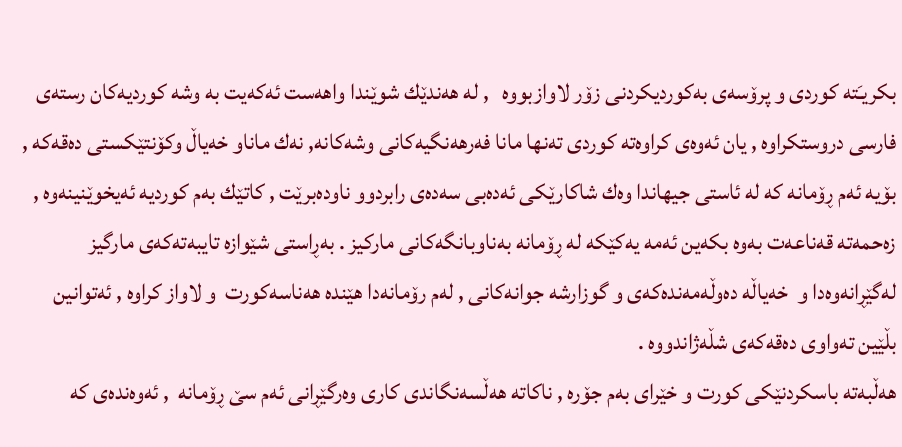بكریـَته‌ كوردی و پرۆسه‌ی به‌كوردیكردنی زۆر لاوازبووه‌   , له‌ هه‌ندێك شوێندا واهه‌ست ئه‌كه‌یت به‌ وشه‌ كوردیه‌كان رسته‌ی فارسی دروستكراوه‌ , یان ئه‌وه‌ی كراوه‌ته‌ كوردی ته‌نها مانا فه‌رهه‌نگیه‌كانی وشه‌كانه‌, نه‌ك ماناو خه‌یاڵ وكۆنتێكستی ده‌قه‌كه‌ , بۆیه‌ ئه‌م ڕۆمانه‌ كه‌ له‌ ئاستی جیهاندا وه‌ك شاكارێكی ئه‌ده‌بی سه‌ده‌ی رابردوو ناوده‌برێت , كاتێك به‌م كوردیه‌ ئه‌یخوێنینه‌وه‌ , زه‌حمه‌ته‌ قه‌ناعه‌ت به‌وه‌ بكه‌ین ئه‌مه‌ یه‌كێكه‌ له‌ ڕۆمانه‌ به‌ناوبانگه‌كانی ماركیز . به‌ڕاستی شێوازه‌ تایبه‌ته‌كه‌ی مارگیز له‌گێڕانه‌وه‌دا و  خه‌یاڵه‌ ده‌وڵه‌مه‌نده‌كه‌ی و گوزارشه‌ جوانه‌كانی , له‌م رۆمانه‌دا هێنده‌ هه‌ناسه‌كورت  و لاواز كراوه‌ , ئه‌توانین بڵێین ته‌واوی ده‌قه‌كه‌ی شڵه‌ژاندووه‌ .
هه‌ڵبه‌ته‌ باسكردنێكی كورت و خێرای به‌م جۆره‌ , ناكاته‌ هه‌ڵسه‌نگاندی كاری وه‌رگێڕانی ئه‌م سێ ڕۆمانه‌  , ئه‌وه‌نده‌ی كه‌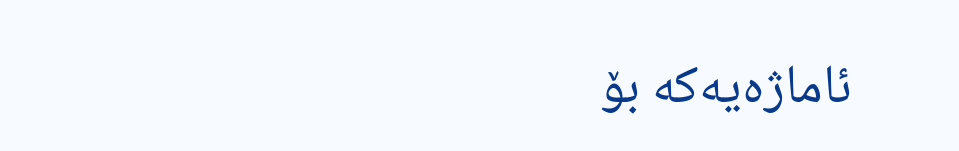ئاماژه‌یه‌كه‌ بۆ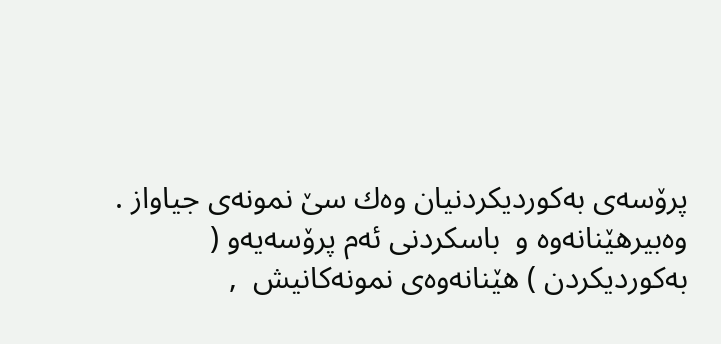پرۆسه‌ی به‌كوردیكردنیان وه‌ك سێ نمونه‌ی جیاواز . وه‌بیرهێنانه‌وه‌ و  باسكردنی ئه‌م پرۆسه‌یه‌و ( به‌كوردیكردن ) هێنانه‌وه‌ی نمونه‌كانیش  ,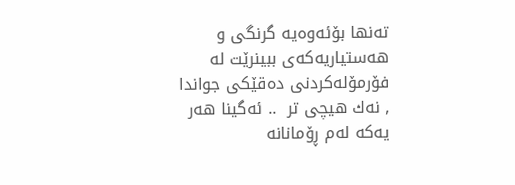ته‌نها بۆئه‌وه‌یه‌ گرنگی و هه‌ستیاریه‌كه‌ی ببینرێت له‌ فۆرمۆله‌كردنی ده‌قێكی جواندا , نه‌ك هیچی تر  .. ئه‌گینا هه‌ر یه‌كه‌ له‌م ڕۆمانانه‌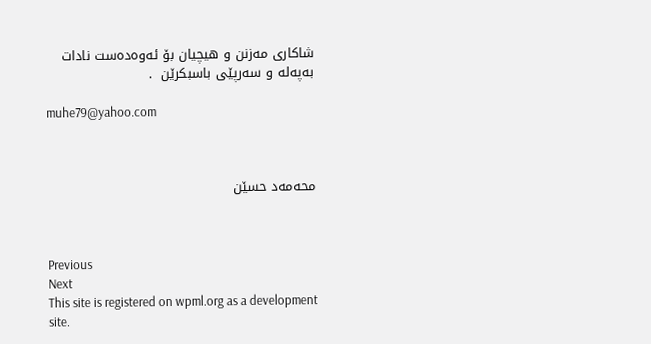شاكاری مه‌زنن و هیچیان بۆ ئه‌وه‌ده‌ست نادات به‌په‌له‌ و سه‌رپێی باسبكرێن  .

muhe79@yahoo.com



محه‌مه‌د حسێن



Previous
Next
This site is registered on wpml.org as a development site.